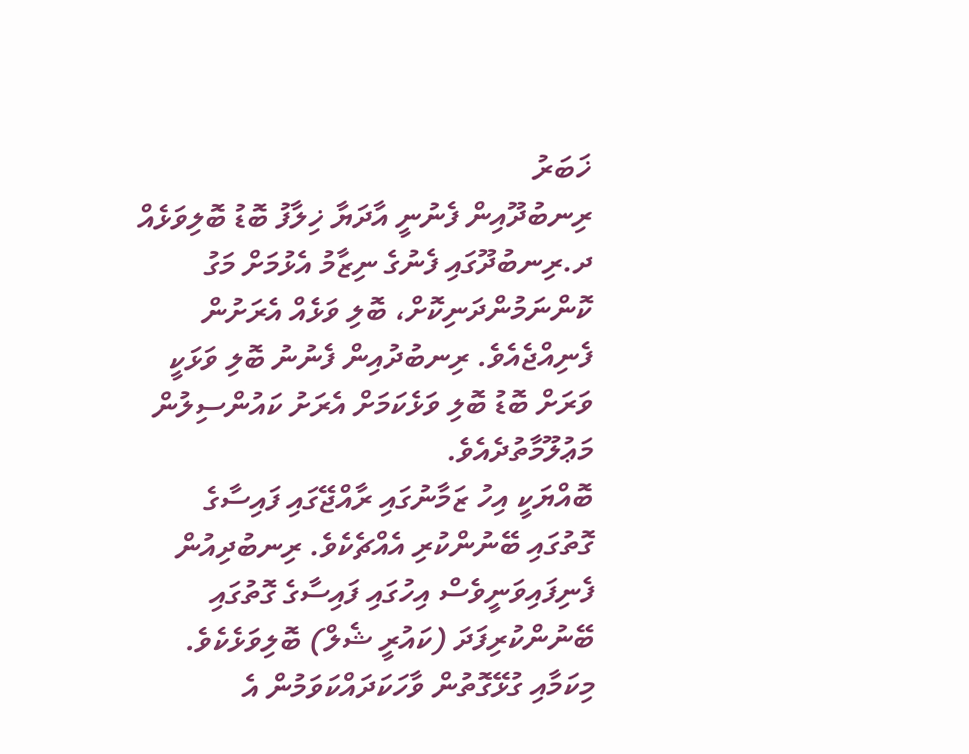ޚަބަރު
ރިނބުދޫއިން ފެނުނީ އާދަޔާ ޚިލާފު ބޮޑު ބޮލިވަޅެއް
ދ.ރިނބުދޫގައި ފެނުގެ ނިޒާމު އެޅުމަށް މަގު ކޮންނަމުންދަނިކޮށް، ބޮލި ވަޅެއް އެރަށުން ފެނިއްޖެއެވެ. ރިނބުދުއިން ފެނުނު ބޮލި ވަޅަކީ ވަރަށް ބޮޑު ބޮލި ވަޅެކަމަށް އެރަށު ކައުންސިލުން މަޢުލޫމާތުދެއެވެ.
ބޮއްޔަކީ އިހު ޒަމާނުގައި ރާއްޖޭގައި ފައިސާގެ ގޮތުގައި ބޭނުންކުރި އެއްޗެކެވެ. ރިނބުދިއުން ފެނިފައިވަނީވެސް އިހުގައި ފައިސާގެ ގޮތުގައި ބޭނުންކުރިފަދަ (ކައުރީ ޝެލް) ބޮލިވަޅެކެވެ.
މިކަމާއި ގުޅޭގޮތުން ވާހަކަދައްކަވަމުން އެ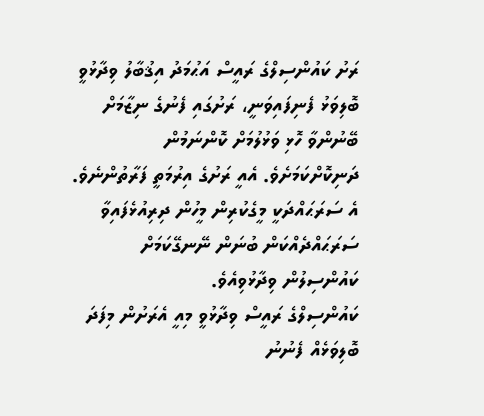ރަށު ކައުންސިލްގެ ރައީސް އަޙުމަދު އިޤުބާލު ވިދާޅުވީ ބޮލިވަޅު ފެނިފައިވަނީ، ރަށުގައި ފެނުގެ ނިޒާމަށް ބޭނުންވާ ހޮޅި ވަޅުލުމަށް ކޮންނަމުން ދަނިކޮށްކަމަށެވެ. އެއީ ރަށުގެ އިރުމަތީ ފަރާތުންނެވެ. އެ ސަރަޙައްދަކީ މީގެކުރިން މީހުން ދިރިއުޅެފައިވާ ސަރަޙައްދެއްކަން ބުނަން ނޭނގޭކަމަށް ކައުންސިލުން ވިދާޅުވިއެވެ.
ކައުންސިލްގެ ރައީސް ވިދާޅުވީ މިއީ އެރަށުން މިފަދަ ބޮލިވަޅެއް ފެނުނު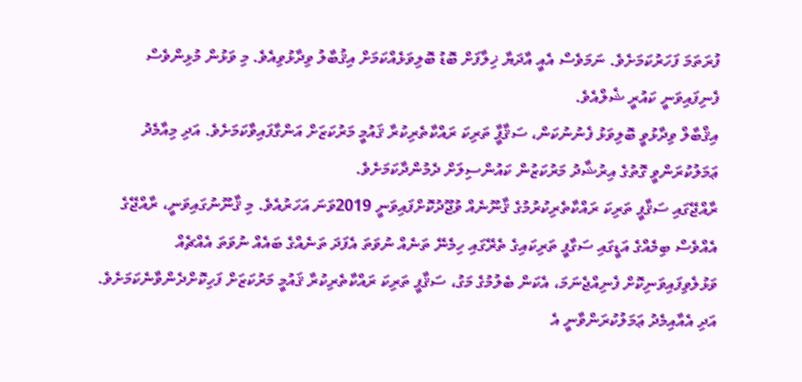ފުރަތަމަ ފަހަރުކަމަށެވެ. ނަމަވެސް އެއީ އާދަޔާ ޚިލާފަށް ބޮޑު ބޮލިވަޅެއްކަމަށް އިޤުބާލު ވިދާޅުވިއެވެ. މި ވަޅުން މުޅިންވެސް ފެނިފައިވަނީ ކައުރީ ޝެލްއެވެ.
އިޤްބާލް ވިދާޅުވީ ބޮލިވަޅު ފެނުނުކަން، ސަޤާފާީ ތަރިކަ ރައްކާތެރިކުރާ ޤައުމީ މަރުކަޒަށް އަންގާފައިވާކަމަށެވެ. އަދި މިއާމެދު ޢަމަލުކުރަންވީ ގޮތުގެ އިރުޝާދު މަރުކަޒުން ކައުންސިލަށް ދެމުންދާކަމަށެވެ.
ރާއްޖޭގައި ސަޤާފީ ތަރިކަ ރައްކާތެރިކުރުމުގެ ޤާނޫނެއް ވުޖޫދުކޮށްފައިވަނީ 2019ވަނަ އަހަރުއެވެ. މި ޤާނޫނުގައިވަނީ، ރާއްޖޭގެ އެއްވެސް ބިމެއްގެ އަޑީގައި ސަގާފީ ތަރިކައިގެ ތެރޭގައި ހިމެނޭ ތަނެއް ނުވަތަ އެފަދަ ތަނެއްގެ ބައެއް ނުވަތަ އެއްޗެއް ވަޅުލެވިފައިވަނިކޮށް ފެނިއްޖެނަމަ، އެކަން ބެލުމުގެ މަގު، ސަޤާފީ ތަރިކަ ރައްކާތެރިކުރާ ޤައުމީ މަރުކަޒަށް ފަހިކޮށްދެންވާނެކަމަށެވެ. އަދި އެއާއިމެދު ޢަމަލުކުރަންވާނީ އެ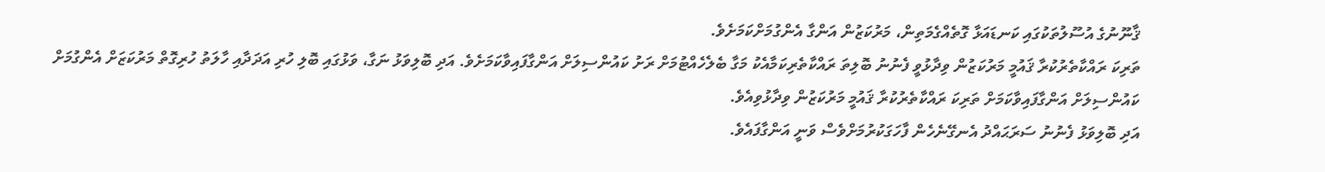ޤާނޫނުގެ އުސޫލުތަކުގައި ކަނޑައަޅާ ގޮތެއްގެމަތިން، މަރުކަޒުން އަންގާ އެންގުމަށްކަމަށެވެ.
ތަރިކަ ރައްކާތެރުކުރާ ޤައުމީ މަރުކަޒުން ވިދާޅުވީ ފެނުނު ބޮލިތަ ރައްކާތެރިކަމާއެކު މަގާ ބެލެހެއްޓުމަށް ރަށު ކައުންސިލަށް އަންގާފައިވާކަމަށެވެ. އަދި ބޮލިވަޅު ނަގާ، ވަޅުގައި ބޮލި ހުރި އަދަދާއި ހާލަތު ހުރިގޮތް މަރުކަޒަށް އެންގުމަށް ކައުންސިލަށް އަންގާފައިވާކަމަށް ތަރިކަ ރައްކާތެރުކުރާ ޤައުމީ މަރުކަޒުން ވިދާޅުވިއެވެ.
އަދި ބޮލިވަޅު ފެނުނު ސަރަޙައްދު އެނގޭނެހެން ފާހަގަކުރުމަށްވެސް ވަނީ އަންގާފައެވެ.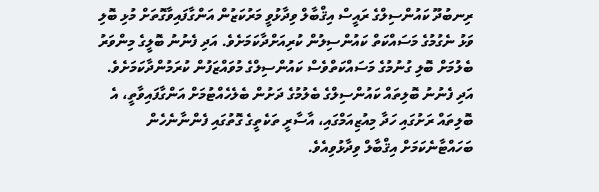ރިނބުދޫ ކައުންސިލްގެ ރައީސް އިޤްބާލް ވިދާޅުވީ މަރުކަޒުން އަންގާފައިވާގޮތަށް މުޅި ބޮލި ވަޅު ނެގުމުގެ މަސައްކަތް ކައުންސިލުން ކުރިއަށްދާކަމަށެވެ. އަދި ފެނުނު ބޮލީގެ މިންވަރު ބެލުމަށް ބޮލި ގުނުމުގެ މަސައްކަތްވެސް ކައުންސިލްގެ މުވައްޒަފުން ކުރަމުންދާކަމަށެވެ.
އަދި ފެނުނު ބޮލިތައް ކައުންސިލްގެ ބެލުމުގެ ދަށުން ބެލެހެއްޓުމަށް އަންގާފައިވާތީ، އެ ބޮލިތައް ރަށުގައި ހަދާ މިއުޒިއަމްގައި، އާސާރީ ތަކެތީގެ ގޮތުގައި ފެންނާނެހެން ބަހައްޓާނެކަމަށް އިޤްބާލް ވިދާޅުވިއެވެ.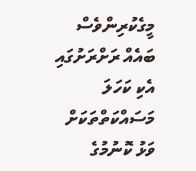މީގެކުރިންވެސް ބައެއް ރަށްރަށުގައި އެކި ކަހަލަ މަސައްކަތްތަކަށް ވަޅު ކޮނުމުގެ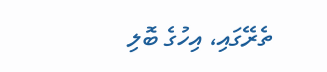ތެރޭގައި، އިހުގެ ބޮލި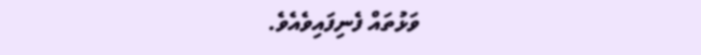ވަޅުތައް ފެނިފައިވެއެވެ.